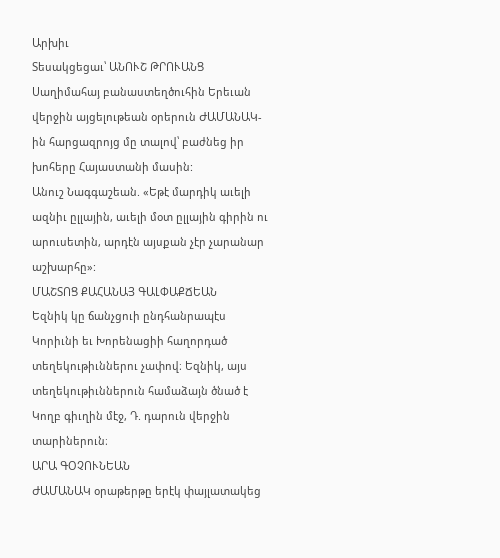Արխիւ
Տեսակցեցաւ՝ ԱՆՈՒՇ ԹՐՈՒԱՆՑ
Սաղիմահայ բանաստեղծուհին Երեւան վերջին այցելութեան օրերուն ԺԱՄԱՆԱԿ-ին հարցազրոյց մը տալով՝ բաժնեց իր խոհերը Հայաստանի մասին:
Անուշ Նագգաշեան. «Եթէ մարդիկ աւելի ազնիւ ըլլային, աւելի մօտ ըլլային գիրին ու արուսետին, արդէն այսքան չէր չարանար աշխարհը»:
ՄԱՇՏՈՑ ՔԱՀԱՆԱՅ ԳԱԼՓԱՔՃԵԱՆ
Եզնիկ կը ճանչցուի ընդհանրապէս Կորիւնի եւ Խորենացիի հաղորդած տեղեկութիւններու չափով։ Եզնիկ, այս տեղեկութիւններուն համաձայն ծնած է Կողբ գիւղին մէջ, Դ. դարուն վերջին տարիներուն։
ԱՐԱ ԳՕՉՈՒՆԵԱՆ
ԺԱՄԱՆԱԿ օրաթերթը երէկ փայլատակեց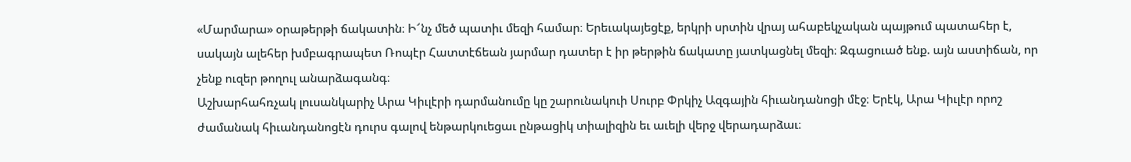«Մարմարա» օրաթերթի ճակատին։ Ի՜նչ մեծ պատիւ մեզի համար։ Երեւակայեցէք, երկրի սրտին վրայ ահաբեկչական պայթում պատահեր է, սակայն ալեհեր խմբագրապետ Ռոպէր Հատտէճեան յարմար դատեր է իր թերթին ճակատը յատկացնել մեզի։ Զգացուած ենք. այն աստիճան, որ չենք ուզեր թողուլ անարձագանգ։
Աշխարհահռչակ լուսանկարիչ Արա Կիւլէրի դարմանումը կը շարունակուի Սուրբ Փրկիչ Ազգային հիւանդանոցի մէջ։ Երէկ, Արա Կիւլէր որոշ ժամանակ հիւանդանոցէն դուրս գալով ենթարկուեցաւ ընթացիկ տիալիզին եւ աւելի վերջ վերադարձաւ։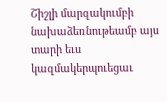Շիշլի մարզակումբի նախաձեռնութեամբ այս տարի եւս կազմակերպուեցաւ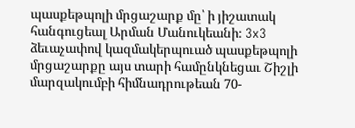պասքեթպոլի մրցաշարք մը՝ ի յիշատակ հանգուցեալ Արման Մանուկեանի։ 3x3 ձեւաչափով կազմակերպուած պասքեթպոլի մրցաշարքը այս տարի համընկնեցաւ Շիշլի մարզակումբի հիմնադրութեան 70-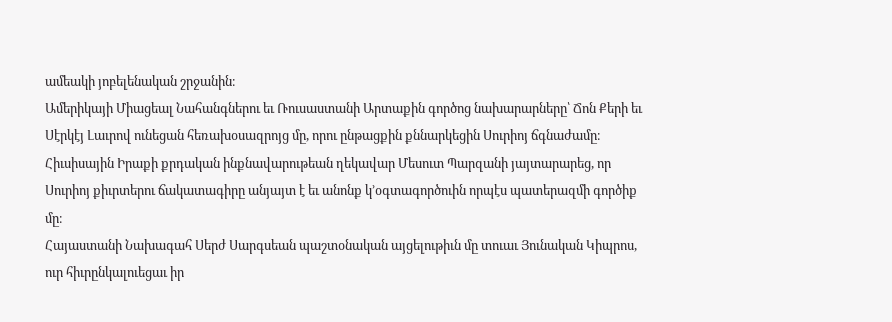ամեակի յոբելենական շրջանին։
Ամերիկայի Միացեալ Նահանգներու եւ Ռուսաստանի Արտաքին գործոց նախարարները՝ Ճոն Քերի եւ Սէրկէյ Լաւրով ունեցան հեռախօսազրոյց մը, որու ընթացքին քննարկեցին Սուրիոյ ճգնաժամը։
Հիւսիսային Իրաքի քրդական ինքնավարութեան ղեկավար Մեսուտ Պարզանի յայտարարեց, որ Սուրիոյ քիւրտերու ճակատագիրը անյայտ է եւ անոնք կ՚օգտագործուին որպէս պատերազմի գործիք մը։
Հայաստանի Նախագահ Սերժ Սարգսեան պաշտօնական այցելութիւն մը տուաւ Յունական Կիպրոս, ուր հիւրընկալուեցաւ իր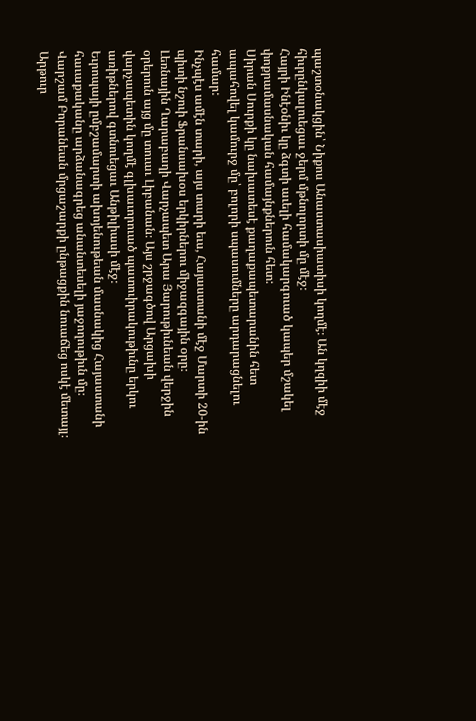պաշտօնակցին՝ Նիքոս Անաստասիատիսի կողմէ։ Ան կղզիի մէջ հիւրընկալուեցաւ ջերմ մթնոլորտի մը մէջ։
Հայրի Ինէօնիւ կը ձգտի աւելի համակարգուած կապեր մշակել փոքրամասնական համայնքներուն հետ:
Սիրան Սուրքի կը նախատեսէ քաղաքապետարանին հետ ապահովել կամուրջ մը՝ բոլորի սպասումները արդարացնելու համար:
Ինչպէս ամէն տարի, այս տարի եւս, Հայաստանի մէջ Մարտի 20-ին պիտի նշուի Ֆրանսախօս երկիրներու միջազգային օրը։
Լեռնային Ղարաբաղի Վարչապետ Արա Յարութիւնեան վերջին օրերուն այց մը տուաւ Լիբանան։ Այս շրջագծով Արցախի վարչապետին կողմէ գլխաւորուած պատուիրակութիւնը երկու առիթներով գտնուեցաւ Անթիլիասի մէջ։
Եւրոպայի ըմբշամարտի ախոյենութեան մասնակից Հայաստանի հաւաքականը արձանագրեց անանտեսելի յաջողութիւն մը։ Վարշամ Բորանեան մրցաշարքի ընթացքին նուաճեց ոսկէ մետայլ։ Արթուր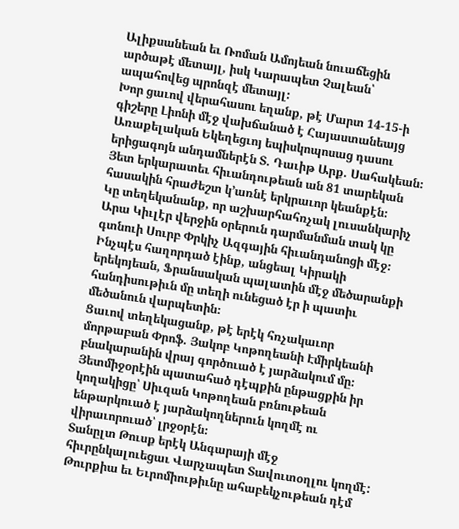Ալիքսանեան եւ Ռոման Ամոյեան նուաճեցին արծաթէ մետայլ, իսկ Կարապետ Չալեան՝ ապահովեց պրոնզէ մետայլ։
Խոր ցաւով վերահասու եղանք, թէ Մարտ 14-15-ի գիշերը Լիոնի մէջ վախճանած է Հայաստանեայց Առաքելական Եկեղեցւոյ եպիսկոպոսաց դասու երիցագոյն անդամներէն Տ. Դաւիթ Արք. Սահակեան։ Յետ երկարատեւ հիւանդութեան ան 81 տարեկան հասակին հրաժեշտ կ՚առնէ երկրաւոր կեանքէն։
Կը տեղեկանանք, որ աշխարհահռչակ լուսանկարիչ Արա Կիւլէր վերջին օրերուն դարմանման տակ կը գտնուի Սուրբ Փրկիչ Ազգային հիւանդանոցի մէջ։ Ինչպէս հաղորդած էինք, անցեալ Կիրակի երեկոյեան, Ֆրանսական պալատին մէջ մեծարանքի հանդիսութիւն մը տեղի ունեցած էր ի պատիւ մեծանուն վարպետին։
Ցաւով տեղեկացանք, թէ երէկ հռչակաւոր մորթաբան Փրոֆ. Յակոբ Կոթողեանի Էմիրկեանի բնակարանին վրայ գործուած է յարձակում մը։ Յետմիջօրէին պատահած դէպքին ընթացքին իր կողակիցը՝ Սիւզան Կոթողեան բռնութեան ենթարկուած է յարձակողներուն կողմէ ու վիրաւորուած՝ լրջօրէն։
Տանըլտ Թուսք երէկ Անգարայի մէջ հիւրընկալուեցաւ Վարչապետ Տավուտօղլու կողմէ:
Թուրքիա եւ Եւրոմիութիւնը ահաբեկչութեան դէմ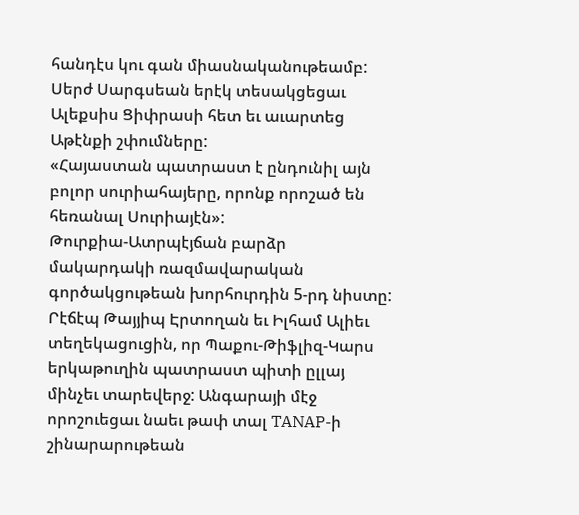հանդէս կու գան միասնականութեամբ:
Սերժ Սարգսեան երէկ տեսակցեցաւ Ալեքսիս Ցիփրասի հետ եւ աւարտեց Աթէնքի շփումները:
«Հայաստան պատրաստ է ընդունիլ այն բոլոր սուրիահայերը, որոնք որոշած են հեռանալ Սուրիայէն»:
Թուրքիա-Ատրպէյճան բարձր մակարդակի ռազմավարական գործակցութեան խորհուրդին 5-րդ նիստը:
Րէճէպ Թայյիպ Էրտողան եւ Իլհամ Ալիեւ տեղեկացուցին, որ Պաքու-Թիֆլիզ-Կարս երկաթուղին պատրաստ պիտի ըլլայ մինչեւ տարեվերջ: Անգարայի մէջ որոշուեցաւ նաեւ թափ տալ TANAP-ի շինարարութեան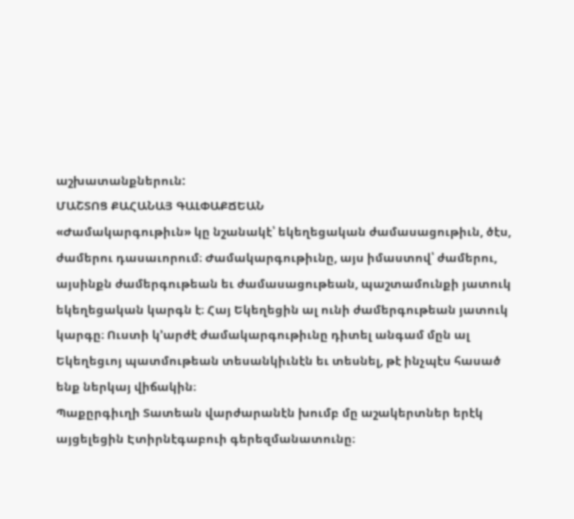աշխատանքներուն:
ՄԱՇՏՈՑ ՔԱՀԱՆԱՅ ԳԱԼՓԱՔՃԵԱՆ
«Ժամակարգութիւն» կը նշանակէ՝ եկեղեցական ժամասացութիւն, ծէս, ժամերու դասաւորում։ Ժամակարգութիւնը, այս իմաստով՝ ժամերու, այսինքն ժամերգութեան եւ ժամասացութեան, պաշտամունքի յատուկ եկեղեցական կարգն է։ Հայ Եկեղեցին ալ ունի ժամերգութեան յատուկ կարգը։ Ուստի կ՚արժէ ժամակարգութիւնը դիտել անգամ մըն ալ Եկեղեցւոյ պատմութեան տեսանկիւնէն եւ տեսնել, թէ ինչպէս հասած ենք ներկայ վիճակին։
Պաքըրգիւղի Տատեան վարժարանէն խումբ մը աշակերտներ երէկ այցելեցին Էտիրնէգաբուի գերեզմանատունը։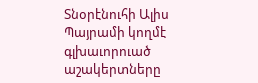Տնօրէնուհի Ալիս Պայրամի կողմէ գլխաւորուած աշակերտները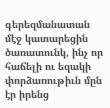գերեզմանատան մէջ կատարեցին ծառատունկ, ինչ որ հաճելի ու եզակի փորձառութիւն մըն էր իրենց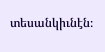տեսանկիւնէն։